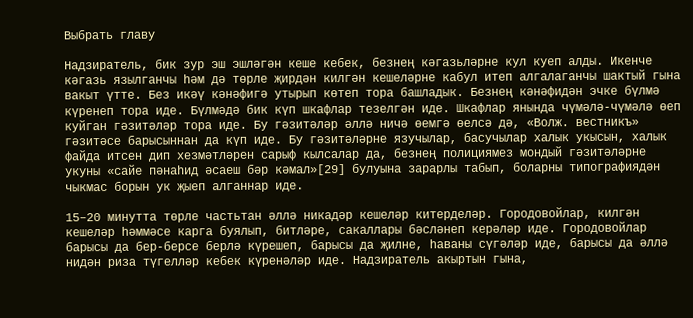Выбрать главу

Надзиратель, бик зур эш эшләгән кеше кебек, безнең кәгазьләрне кул куеп алды. Икенче кәгазь язылганчы һәм дә төрле җирдән килгән кешеләрне кабул итеп алгалаганчы шактый гына вакыт үтте. Без икәү кәнәфигә утырып көтеп тора башладык. Безнең кәнәфидән эчке бүлмә күренеп тора иде. Бүлмәдә бик күп шкафлар тезелгән иде. Шкафлар янында чүмәлә-чүмәлә өеп куйган гәзитәләр тора иде. Бу гәзитәләр әллә ничә өемгә өелсә дә, «Волж. вестникъ» гәзитәсе барысыннан да күп иде. Бу гәзитәләрне язучылар, басучылар халык укысын, халык файда итсен дип хезмәтләрен сарыф кылсалар да, безнең полициямез мондый гәзитәләрне укуны «сайе пәнаһид әсаеш бәр кәмал»[29] булуына зарарлы табып, боларны типографиядән чыкмас борын ук җыеп алганнар иде.

15–20 минутта төрле частьтан әллә никадәр кешеләр китерделәр. Городовойлар, килгән кешеләр һәммәсе карга буялып, битләре, сакаллары бәсләнеп керәләр иде. Городовойлар барысы да бер-берсе берлә күрешеп, барысы да җилне, һаваны сүгәләр иде, барысы да әллә нидән риза түгелләр кебек күренәләр иде. Надзиратель акыртын гына,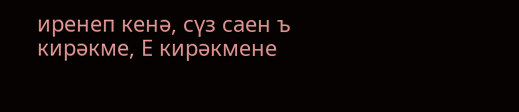иренеп кенә, сүз саен ъ кирәкме, Е кирәкмене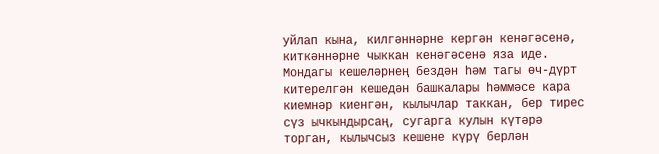уйлап кына, килгәннәрне кергән кенәгәсенә, киткәннәрне чыккан кенәгәсенә яза иде. Мондагы кешеләрнең бездән һәм тагы өч-дүрт китерелгән кешедән башкалары һәммәсе кара киемнәр киенгән, кылычлар таккан, бер тирес сүз ычкындырсаң, сугарга кулын күтәрә торган, кылычсыз кешене күрү берлән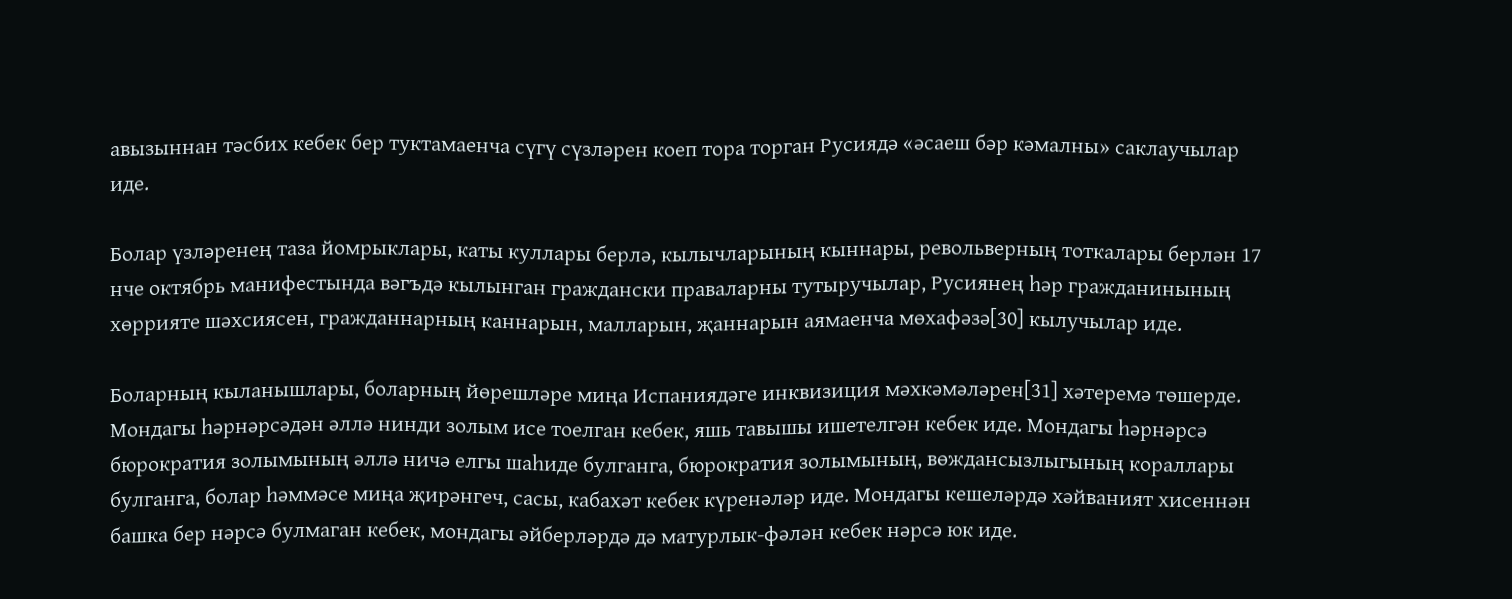авызыннан тәсбих кебек бер туктамаенча сүгү сүзләрен коеп тора торган Русиядә «әсаеш бәр кәмалны» саклаучылар иде.

Болар үзләренең таза йомрыклары, каты куллары берлә, кылычларының кыннары, револьверның тоткалары берлән 17 нче октябрь манифестында вәгъдә кылынган граждански праваларны тутыручылар, Русиянең һәр гражданинының хөррияте шәхсиясен, гражданнарның каннарын, малларын, җаннарын аямаенча мөхафәзә[30] кылучылар иде.

Боларның кыланышлары, боларның йөрешләре миңа Испаниядәге инквизиция мәхкәмәләрен[31] хәтеремә төшерде. Мондагы һәрнәрсәдән әллә нинди золым исе тоелган кебек, яшь тавышы ишетелгән кебек иде. Мондагы һәрнәрсә бюрократия золымының әллә ничә елгы шаһиде булганга, бюрократия золымының, вөждансызлыгының кораллары булганга, болар һәммәсе миңа җирәнгеч, сасы, кабахәт кебек күренәләр иде. Мондагы кешеләрдә хәйваният хисеннән башка бер нәрсә булмаган кебек, мондагы әйберләрдә дә матурлык-фәлән кебек нәрсә юк иде.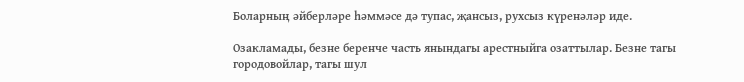Боларның әйберләре һәммәсе дә тупас, җансыз, рухсыз күренәләр иде.

Озакламады, безне беренче часть янындагы арестныйга озаттылар. Безне тагы городовойлар, тагы шул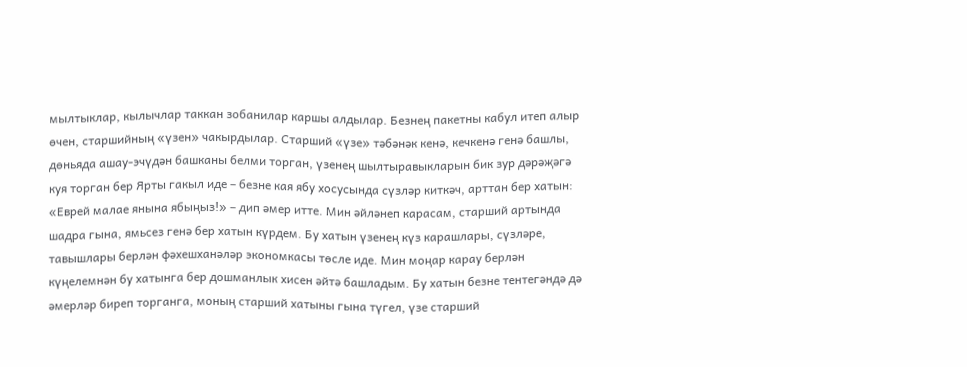мылтыклар, кылычлар таккан зобанилар каршы алдылар. Безнең пакетны кабул итеп алыр өчен, старшийның «үзен» чакырдылар. Старший «үзе» тәбәнәк кенә, кечкенә генә башлы, дөньяда ашау-эчүдән башканы белми торган, үзенең шылтыравыкларын бик зур дәрәҗәгә куя торган бер Ярты гакыл иде – безне кая ябу хосусында сүзләр киткәч, арттан бер хатын: «Еврей малае янына ябыңыз!» – дип әмер итте. Мин әйләнеп карасам, старший артында шадра гына, ямьсез генә бер хатын күрдем. Бу хатын үзенең күз карашлары, сүзләре, тавышлары берлән фәхешханәләр экономкасы төсле иде. Мин моңар карау берлән күңелемнән бу хатынга бер дошманлык хисен әйтә башладым. Бу хатын безне тентегәндә дә әмерләр биреп торганга, моның старший хатыны гына түгел, үзе старший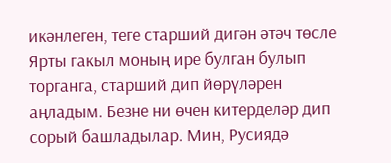икәнлеген, теге старший дигән әтәч төсле Ярты гакыл моның ире булган булып торганга, старший дип йөрүләрен аңладым. Безне ни өчен китерделәр дип сорый башладылар. Мин, Русиядә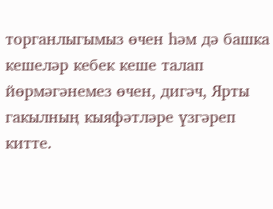торганлыгымыз өчен һәм дә башка кешеләр кебек кеше талап йөрмәгәнемез өчен, дигәч, Ярты гакылның кыяфәтләре үзгәреп китте.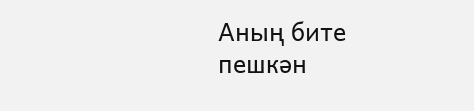Аның бите пешкән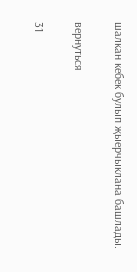шалкан кебек булып җыерчыклана башлады.

вернуться

31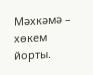Мәхкәмә – хөкем йорты.